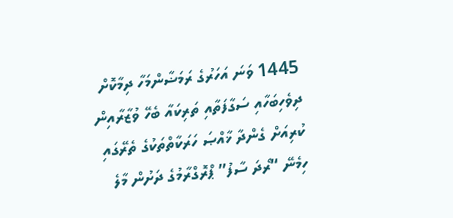1445 ވަނަ އަހަރުގެ ރަމަޟާންމަހާ ދިމާކޮށް ދިވެހިބަހާއި ސަގާފަތާއި ތަރިކައާ ބެހޭ ވުޒާރާއިން ކުރިއަށް ގެންދާ ޚާއްޞަ ހަރަކާތްތަކުގެ ތެރޭގައި ހިމެނޭ “ރޯދަ ސާފު” ޕްރޮގްރާމުގެ ދަށުން މާލެ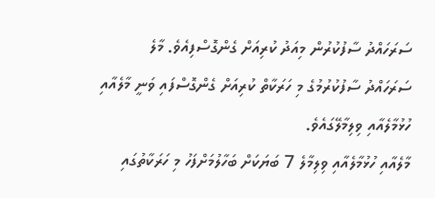ސަރަހައްދު ސާފުކުރުން މިއަދު ކުރިއަށް ގެންގޮސްފިއެވެ. މާލެ ސަރަހައްދު ސާފުކުރުމުގެ މި ހަރަކާތް ކުރިއަށް ގެންގޮސްފައި ވަނީ މާލެއާއި ހުޅުމާލެއާއި ވިލިމާލޭގައެވެ.
މާލެއާއި ހުޅުމާލެއާއި ވިލިމާލެ 7 ބަޔަކަށް ބަހާލުމަށްފަހު މި ހަރަކާތުގައި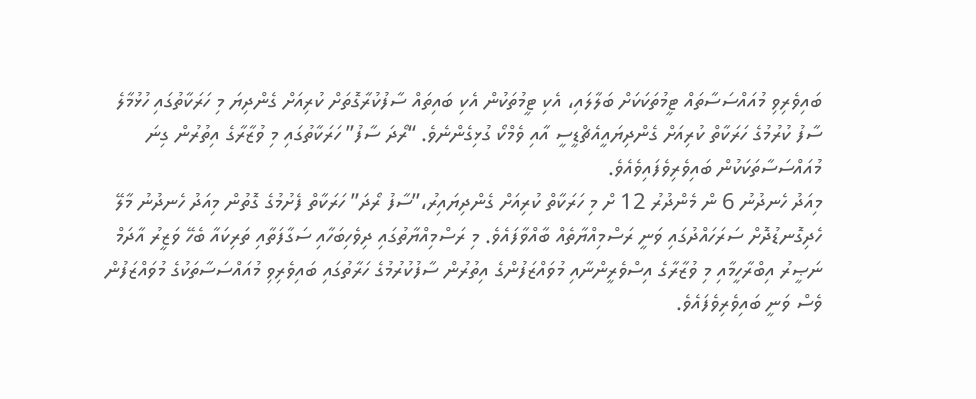ބައިވެރިވި މުއައްސަސާތައް ޓީމުތަކަކަށް ބަލާލައި، އެކި ޓީމުތަކުން އެކި ބައިތައް ސާފުކުރާގޮތަށް ކުރިއަށް ގެންދިޔަ މި ހަރަކާތުގައި ހުޅުމާލެ ސާފު ކުރުމުގެ ހަރަކާތް ކުރިއަށް ގެންދިޔައީއެޗްޑީސީ އާއި ވެމްކޯ ގުޅިގެންނެވެ. “ރޯދަ ސާފު” ހަރަކާތުގައި މި ވުޒާރާގެ އިތުރުން ގިނަ މުއައްސަސާތަކަކުން ބައިވެރިވެފައިވެއެވެ.
މިއަދު ހެނދުނު 6 ން މެންދުރު 12 ށް މި ހަރަކާތް ކުރިއަށް ގެންދިޔައިރު،”ސާފު ރޯދަ” ހަރަކާތް ފެށުމުގެ ގޮތުން މިއަދު ހެނދުނު މާލޭ ހެދިގޮނޑުދޮށް ސަރަހައްދުގައި ވަނީ ރަސްމިއްޔާތެއް ބާއްވާފައެވެ. މި ރަސްމިއްޔާތުގައި ދިވެހިބަހާއި ސަގާފަތާއި ތަރިކައާ ބެހޭ ވަޒީރު އާދަމް ނަޞީރު އިބްރާހީމާއި މި ވުޒާރާގެ އިސްވެރީންނާއި މުވައްޒަފުންގެ އިތުރުން ސާފުކުރުމުގެ ހަރާތުގައި ބައިވެރިވި މުއައްސަސާތަކުގެ މުވައްޒަފުން ވެސް ވަނީ ބައިވެރިވެފައެވެ.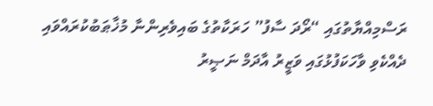ރަސްމިއްޔާތުގައި “ރޯދަ ސާފު” ހަރަކާތުގެ ބައިވެރިންނާ މުޚާޠަބުކުރައްވައި ދެއްކެވި ވާހަކަފުޅުގައި ވަޒީރު އާދަމް ނަޞީރު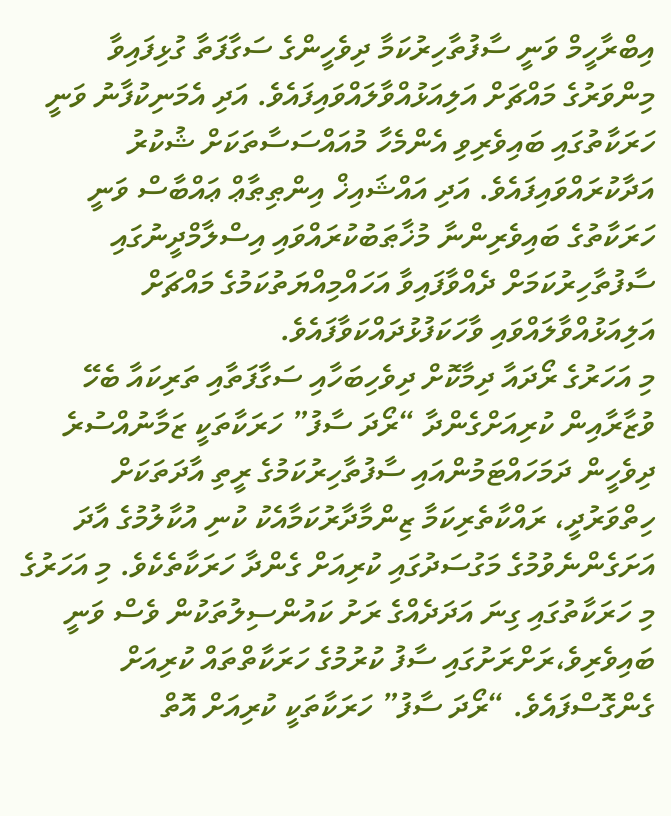އިބްރާހީމް ވަނީ ސާފުތާހިރުކަމާ ދިވެހީންގެ ސަގާފަތާ ގުޅިފައިވާ މިންވަރުގެ މައްޗަށް އަލިއަޅުއްވާލައްވައިފައެވެ. އަދި އެމަނިކުފާނު ވަނީ ހަރަކާތުގައި ބައިވެރިވި އެންމެހާ މުއައްސަސާތަކަށް ޝުކުރު އަދާކުރައްވައިފައެވެ. އަދި އައްޝައިޚް އިންޠިޠާޢް ޢައްބާސް ވަނީ ހަރަކާތުގެ ބައިވެރިންނާ މުޚާޠަބުކުރައްވައި އިސްލާމްދީނުގައި ސާފުތާހިރުކަމަށް ދެއްވާފައިވާ އަހައްމިއްޔަތުކަމުގެ މައްޗަށް އަލިއަޅުއްވާލައްވައި ވާހަކަފުޅުދައްކަވާފައެވެ.
މި އަހަރުގެ ރޯދައާ ދިމާކޮށް ދިވެހިބަހާއި ސަގާފަތާއި ތަރިކައާ ބެހޭ ވުޒާރާއިން ކުރިއަށްގެންދާ “ރޯދަ ސާފު” ހަރަކާތަކީ ޒަމާނުއްސުރެ ދިވެހީން ދަމަހައްޓަމުންއައި ސާފުތާހިރުކަމުގެ ރީތި އާދަތަކަށް ހިތްވަރުދީ، ރައްކާތެރިކަމާ ޒިންމާދާރުކަމާއެކު ކުނި އުކާލުމުގެ އާދަ އަށަގެންނެވުމުގެ މަގުސަދުގައި ކުރިއަށް ގެންދާ ހަރަކާތެކެވެ. މި އަހަރުގެ މި ހަރަކާތުގައި ގިނަ އަދަދެއްގެ ރަށު ކައުންސިލުތަކުން ވެސް ވަނީ ބައިވެރިވެ،ރަށްރަށުގައި ސާފު ކުރުމުގެ ހަރަކާތްތައް ކުރިއަށް ގެންގޮސްފައެވެ. “ރޯދަ ސާފު” ހަރަކާތަކީ ކުރިއަށް އޮތް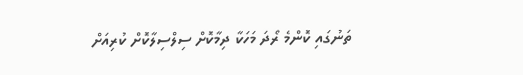ތަނުގައި ކޮންމެ ރޯދަ މަހަކާ ދިމާކޮށް ސިލްސިލާކޮށް ކުރިއަށް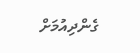ގެންދިއުމަށް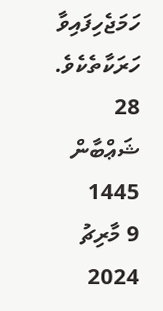ހަމަޖެހިފައިވާ ހަރަކާތެކެވެ.
28 ޝަޢްބާން 1445
9 މާރިޗު 2024